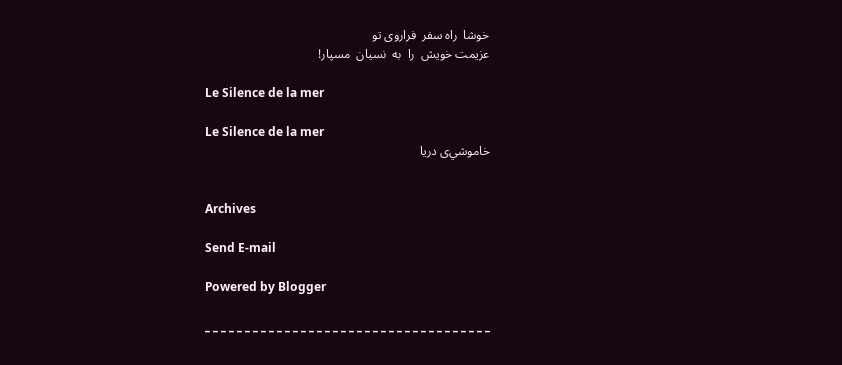خوشا  راه سفر  فراروی تو
عزيمت خويش  را  به  نسيان  مسپار!

Le Silence de la mer

Le Silence de la mer
خاموشي‌ی دریا


Archives

Send E-mail

Powered by Blogger

_ _ _ _ _ _ _ _ _ _ _ _ _ _ _ _ _ _ _ _ _ _ _ _ _ _ _ _ _ _ _ _ _ _ _ _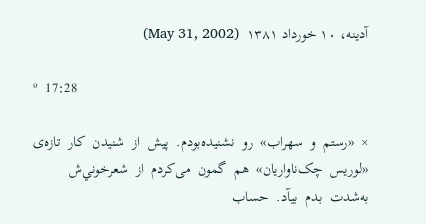آدينه، ۱۰ خورداد ۱۳۸۱  (May 31, 2002)

º  17:28

×  «رستم  و  سهراب»  رو  نشنيده‌بودم.  پيش  از  شنيدن  کار  تازه‌ى  «لوريس  چک‌ناواريان»  هم  گمون  می‌کردم  از  شعرخوني‌ش  به‌شدت  بدم  بيآد.  حساب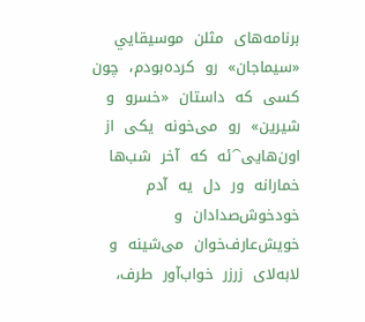برنامه‌های  مثلن  موسيقايي  «سيماجان»  رو  کرده‌بودم،  چون  کسی  که  داستان  «خسرو  و  شيرين»  رو  می‌خونه  يکی  از  اون‌هايی⁀ئه  که  آخر  شب‌ها  خمارانه  ور  دل  يه  آدم  خودخوش‌صدادان  و  خويش‌عارف‌خوان  می‌شينه  و  لابه‌لای  زرزر  خواب‌آور  طرف،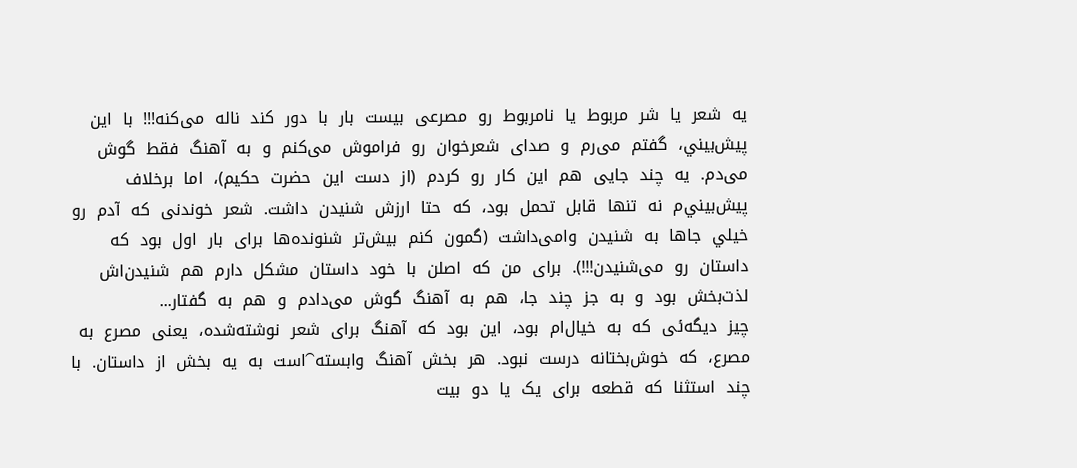يه  شعر  يا  شر  مربوط  يا  نامربوط  رو  مصرعی  بيست  بار  با  دور  کند  ناله  می‌کنه!!!  با  اين  پيش‌بيني،  گفتم  می‌رم  و  صدای  شعرخوان  رو  فراموش  می‌کنم  و  به  آهنگ  فقط  گوش  می‌دم.  يه  چند  جايی  هم  اين  کار  رو  کردم  (از  دست  اين  حضرت  حکيم)،  اما  برخلاف  پيش‌بيني‌م  نه  تنها  قابل  تحمل  بود،  که  حتا  ارزش  شنيدن  داشت.  شعر  خوندنی  که  آدم  رو  خيلي  جاها  به  شنيدن  وامی‌داشت  (گمون  کنم  بيش‌تر  شنونده‌ها  برای  بار  اول  بود  که  داستان  رو  می‌شنيدن!!!).  برای  من  که  اصلن  با  خود  داستان  مشکل  دارم  هم  شنيدن‌اش  لذت‌بخش  بود  و  به  جز  چند  جا،  هم  به  آهنگ  گوش  می‌دادم  و  هم  به  گفتار...
چيز  ديگه‌ئی  که  به  خيال‌ام  بود،  اين  بود  که  آهنگ  برای  شعر  نوشته‌شده،  يعنی  مصرع  به  مصرع،  که  خوش‌بختانه  درست  نبود.  هر  بخش  آهنگ  وابسته⁀است  به  يه  بخش  از  داستان.  با  چند  استثنا  که  قطعه  برای  يک  يا  دو  بيت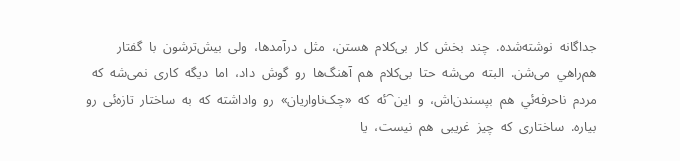جداگانه  نوشته‌شده.  چند  بخش  کار  بی‌کلام  هستن،  مثل  درآمدها،  ولی  بيش‌ترشون  با  گفتار  هم‌راهي  می‌شن.  البته  می‌شه  حتا  بی‌کلام  هم  آهنگ‌ها  رو  گوش  داد،  اما  ديگه  کاری  نمی‌شه  که  مردم  ناحرفه‌ئي  هم  بپسندن‌اش،  و  اين⁀ئه  که  «چک‌ناواريان»  رو  واداشته  که  به  ساختار  تازه‌ئی  رو  بياره.  ساختاری  که  چيز  غريبی  هم  نيست،  يا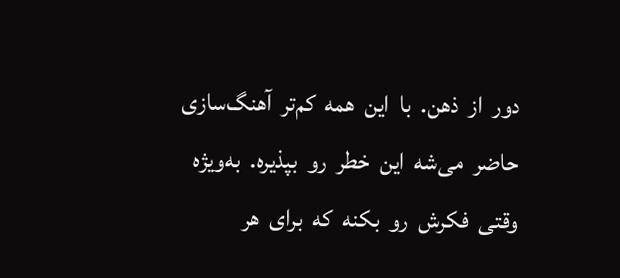دور  از  ذهن.  با  اين  همه  کم‌تر  آهنگ‌سازی  حاضر  می‌شه  اين  خطر  رو  بپذيره.  به‌ويژه  وقتی  فکرش  رو  بکنه  که  برای  هر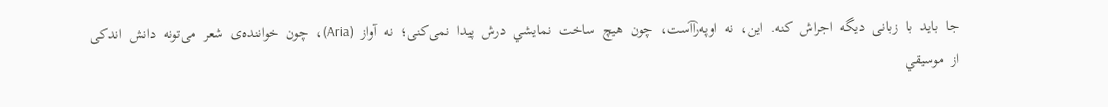جا  بايد  با  زبانی  ديگه  اجراش  کنه.  اين،  نه  اوپه‌را⁀است،  چون  هيچ  ساخت  نمايشي  درش  پيدا  نمی‌کنی؛  نه  آواز  (Aria)،  چون  خواننده‌ی  شعر  می‌تونه  دانش  اندکی  از  موسيقي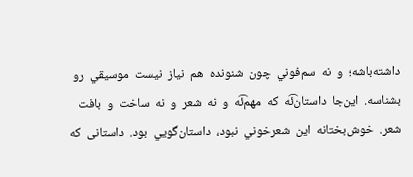داشته‌باشه؛  و  نه  سم‌فوني  چون  شنونده  هم  نياز  نيست  موسيقي  رو  بشناسه.  اين‌جا  داستان⁀ئه  که  مهم⁀ئه  و  نه  شعر  و  نه  ساخت  و  بافت  شعر.  خوش‌بختانه  اين  شعرخوني  نبود،  داستان‌گويي  بود.  داستانی  که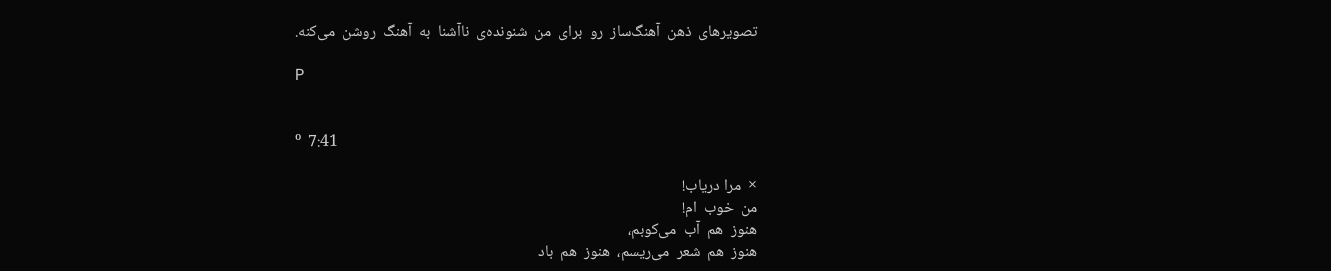تصويرهای  ذهن  آهنگ‌ساز  رو  برای  من  شنونده‌ی  ناآشنا  به  آهنگ  روشن  می‌کنه.

P


º  7:41

×  مرا درياب!
من  خوب  ام!
هنوز  هم  آب  می‌کوبم،
هنوز  هم  شعر  می‌ريسم،  هنوز  هم  باد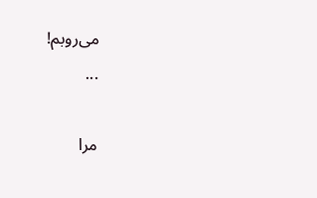می‌روبم!
...

مرا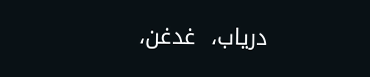درياب،  غدغن،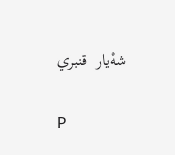شهْ‌يار  قنبري

P